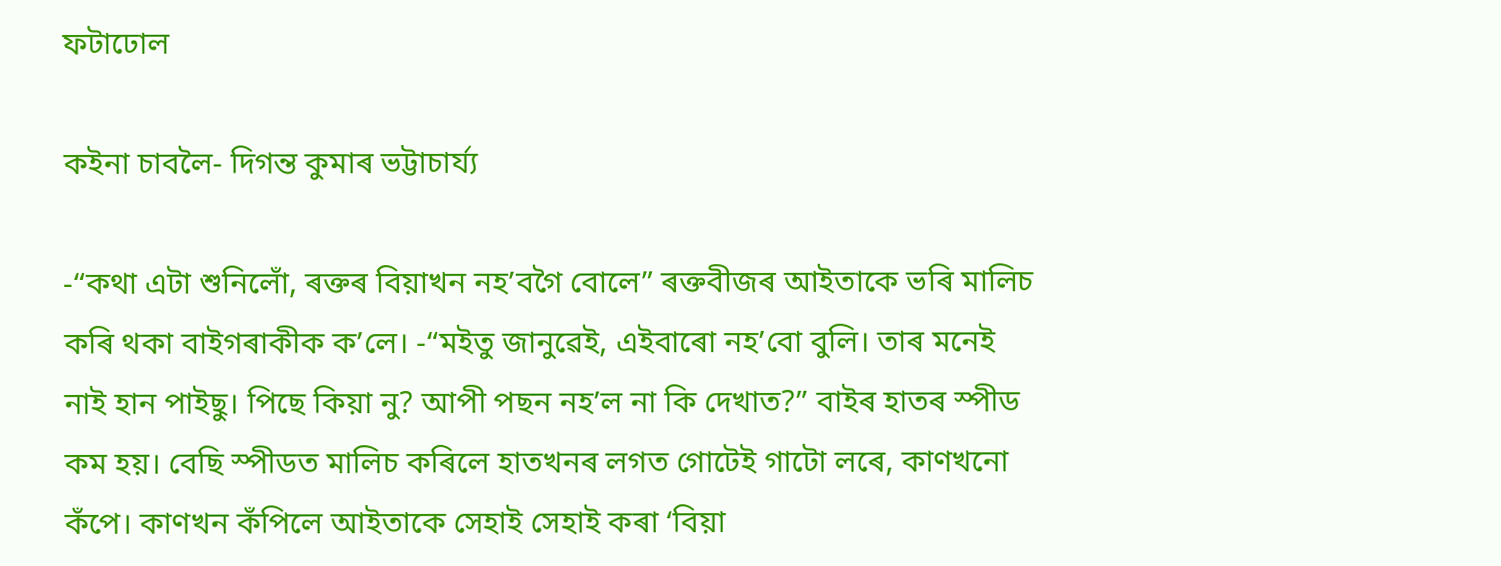ফটাঢোল

কইনা চাবলৈ- দিগন্ত কুমাৰ ভট্টাচাৰ্য্য

-“কথা এটা শুনিলোঁ, ৰক্তৰ বিয়াখন নহ’বগৈ বোলে” ৰক্তবীজৰ আইতাকে ভৰি মালিচ কৰি থকা বাইগৰাকীক ক’লে। -“মইতু জানুৱেই, এইবাৰো নহ’বো বুলি। তাৰ মনেই নাই হান পাইছু। পিছে কিয়া নু? আপী পছন নহ’ল না কি দেখাত?” বাইৰ হাতৰ স্পীড কম হয়। বেছি স্পীডত মালিচ কৰিলে হাতখনৰ লগত গোটেই গাটো লৰে, কাণখনো কঁপে। কাণখন কঁপিলে আইতাকে সেহাই সেহাই কৰা ‘বিয়া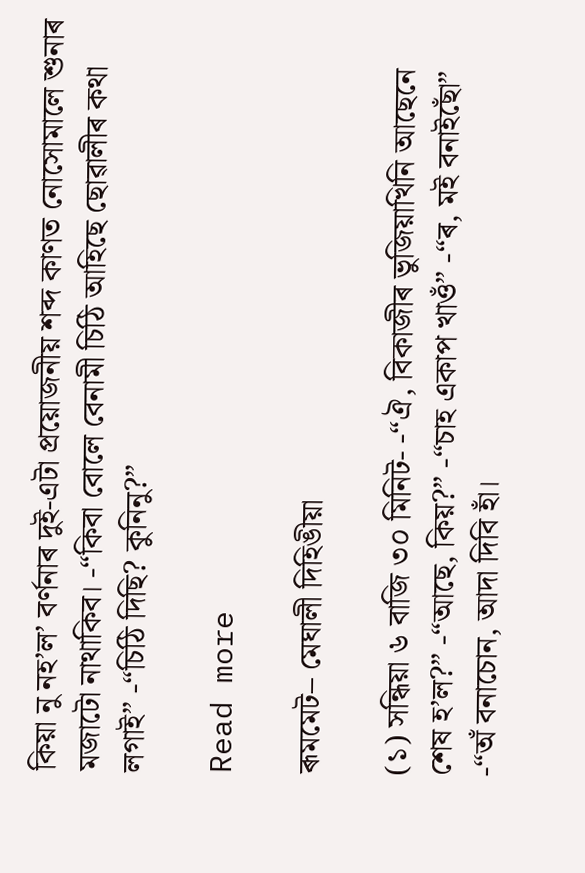কিয়া নু নহ’ল’ বৰ্ণনাৰ দুই-এটা প্ৰয়োজনীয় শব্দ কাণত নোসোমালে শুনাৰ মজাটো নাথাকিব। -“কিবা বোলে বেনামী চিঠি আহিছে ছোৱালীৰ কথা লগাই” -“চিঠি দিছি? কুনিনু?”

Read more

ৰূমমেট– মেঘালী দিহিঙীয়া

(১) সন্ধিয়া ৬ বাজি ৩০ মিনিট- -“ঐ, বিকাজীৰ ভুজিয়াখিনি আছেনে শেষ হ’ল?” -“আছে, কিয়?” -“চাহ একাপ খাওঁ” -“ৰ, মই বনাইছোঁ” -“অঁ বনাচোন, আদা দিবি হাঁ।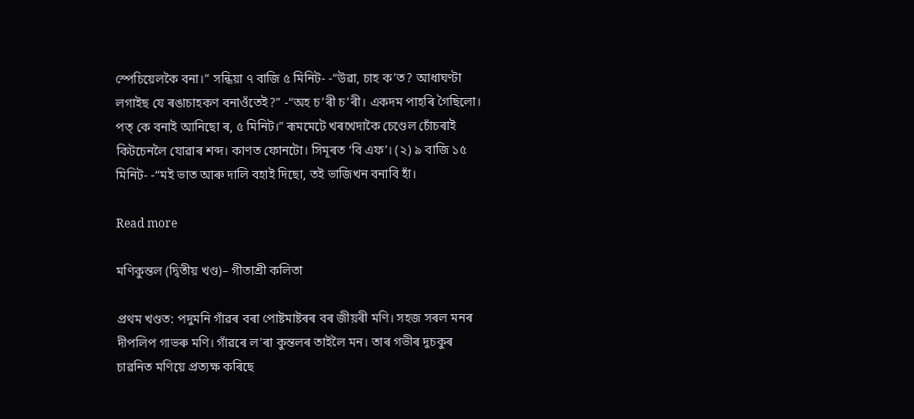স্পেচিয়েলকৈ বনা।” সন্ধিয়া ৭ বাজি ৫ মিনিট- -“উৱা, চাহ ক’ত? আধাঘণ্টা লগাইছ যে ৰঙাচাহকণ বনাওঁতেই?” -“অহ চ’ৰী চ’ৰী। একদম পাহৰি গৈছিলো। পত্ কে বনাই আনিছো ৰ, ৫ মিনিট।” ৰূমমেটে খৰখেদাকৈ চেণ্ডেল চোঁচৰাই কিটচেনলৈ যোৱাৰ শব্দ। কাণত ফোনটো। সিমূৰত ‘বি এফ’। (২) ৯ বাজি ১৫ মিনিট- -“মই ভাত আৰু দালি বহাই দিছো, তই ভাজিখন বনাবি হাঁ।

Read more

মণিকুন্তল (দ্বিতীয় খণ্ড)– গীতাশ্রী কলিতা

প্ৰথম খণ্ডত: পদুমনি গাঁৱৰ বৰা পোষ্টমাষ্টৰৰ বৰ জীয়ৰী মণি। সহজ সৰল মনৰ দীপলিপ গাভৰু মণি। গাঁৱৰে ল’ৰা কুন্তলৰ তাইলৈ মন। তাৰ গভীৰ দুচকুৰ চাৱনিত মণিয়ে প্ৰত্যক্ষ কৰিছে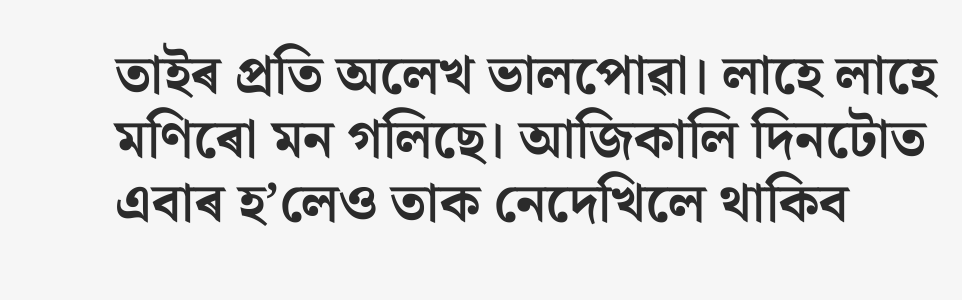তাইৰ প্ৰতি অলেখ ভালপোৱা। লাহে লাহে মণিৰো মন গলিছে। আজিকালি দিনটোত এবাৰ হ’লেও তাক নেদেখিলে থাকিব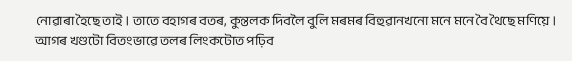নোৱাৰা হৈছে তাই। তাতে বহাগৰ বতৰ, কুন্তলক দিবলৈ বুলি মৰমৰ বিহুৱানখনো মনে মনে বৈ থৈছে মণিয়ে। আগৰ খণ্ডটো বিতংভাৱে তলৰ লিংকটোত পঢ়িব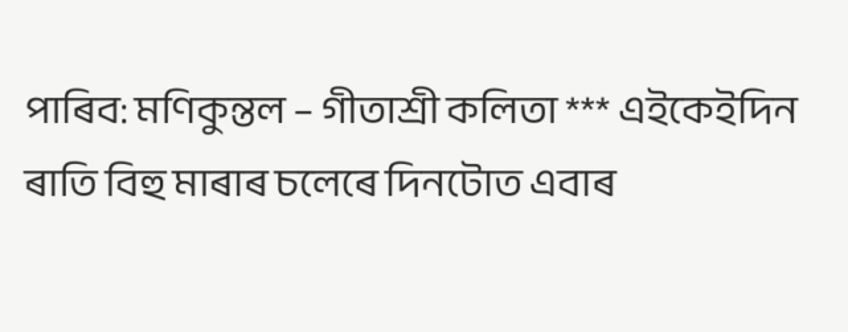পাৰিব: মণিকুন্তল – গীতাশ্ৰী কলিতা *** এইকেইদিন ৰাতি বিহু মাৰাৰ চলেৰে দিনটোত এবাৰ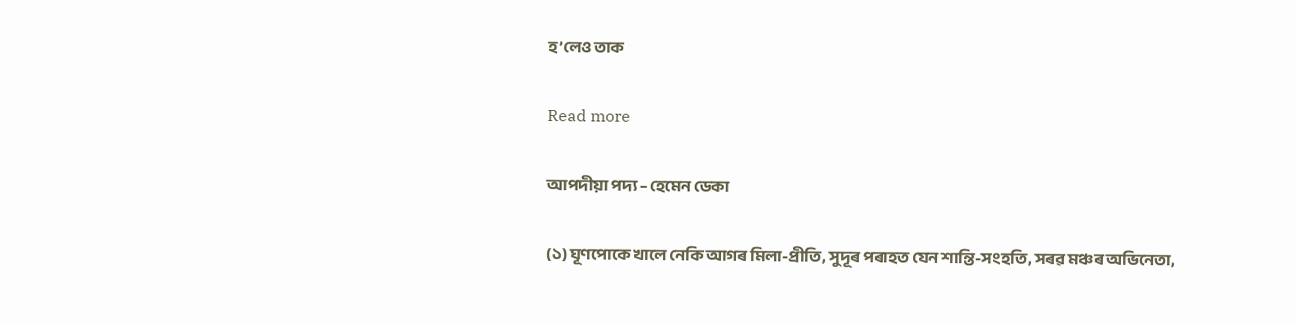হ’লেও তাক

Read more

আপদীয়া পদ্য – হেমেন ডেকা

(১) ঘূণপোকে খালে নেকি আগৰ মিলা-প্ৰীতি, সুদূৰ পৰাহত যেন শান্তি-সংহতি, সৰৱ মঞ্চৰ অভিনেতা,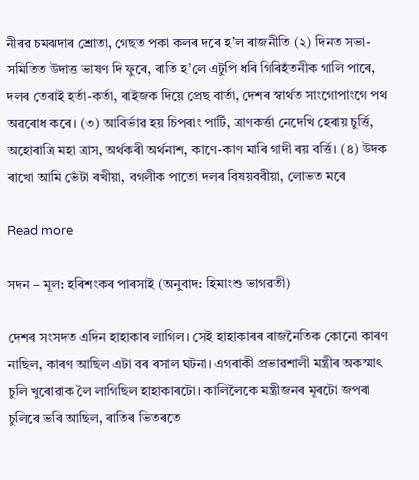নীৰৱ চমঝদাৰ শ্ৰোতা, গেছত পকা কলৰ দৰে হ’ল ৰাজনীতি (২) দিনত সভা-সমিতিত উদাত্ত ভাষণ দি ফুৰে, ৰাতি হ’লে এটুপি ধৰি গিৰিহঁতনীক গালি পাৰে, দলৰ তেৰাই হৰ্তা-কৰ্তা, ৰাইজক দিয়ে প্রেছ বাৰ্তা, দেশৰ স্বাৰ্থত সাংগোপাংগে পথ অৱৰোধ কৰে। (৩) আবিৰ্ভাৱ হয় চিপৰাং পাৰ্টি, ত্ৰাণকৰ্ত্তা নেদেখি হেৰায় চুৰ্ত্তি, অহোৰাত্ৰি মহা ত্ৰাস, অৰ্থকৰী অৰ্থনাশ, কাণে-কাণ মাৰি গাদী ৰয় বৰ্ত্তি। (৪) উদক ৰাখো আমি ভেঁটা ৰখীয়া, বগলীক পাতো দলৰ বিষয়ববীয়া, লোভত মৰে

Read more

সদন – মূল: হৰিশংকৰ পাৰসাই (অনুবাদ: হিমাংশু ভাগৱতী)

দেশৰ সংসদত এদিন হাহাকাৰ লাগিল। সেই হাহাকাৰৰ ৰাজনৈতিক কোনো কাৰণ নাছিল, কাৰণ আছিল এটা বৰ ৰসাল ঘটনা। এগৰাকী প্ৰভাৱশালী মন্ত্ৰীৰ অকস্মাৎ চুলি খুৰোৱাক লৈ লাগিছিল হাহাকাৰটো। কালিলৈকে মন্ত্ৰীজনৰ মূৰটো জপৰা চুলিৰে ভৰি আছিল, ৰাতিৰ ভিতৰতে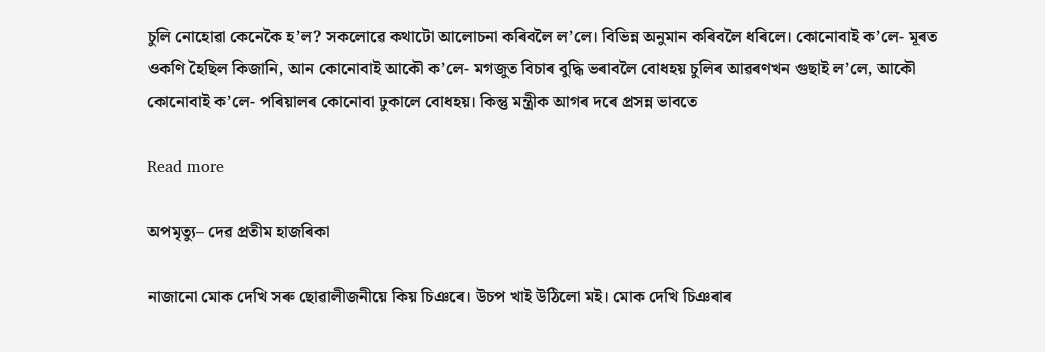চুলি নোহোৱা কেনেকৈ হ’ল? সকলোৱে কথাটো আলোচনা কৰিবলৈ ল’লে। বিভিন্ন অনুমান কৰিবলৈ ধৰিলে। কোনোবাই ক’লে- মূৰত ওকণি হৈছিল কিজানি, আন কোনোবাই আকৌ ক’লে- মগজুত বিচাৰ বুদ্ধি ভৰাবলৈ বোধহয় চুলিৰ আৱৰণখন গুছাই ল’লে, আকৌ কোনোবাই ক’লে- পৰিয়ালৰ কোনোবা ঢুকালে বোধহয়। কিন্তু মন্ত্ৰীক আগৰ দৰে প্ৰসন্ন ভাবতে

Read more

অপমৃত্যু– দেৱ প্ৰতীম হাজৰিকা

নাজানো মোক দেখি সৰু ছোৱালীজনীয়ে কিয় চিঞৰে। উচপ খাই উঠিলো মই। মোক দেখি চিঞৰাৰ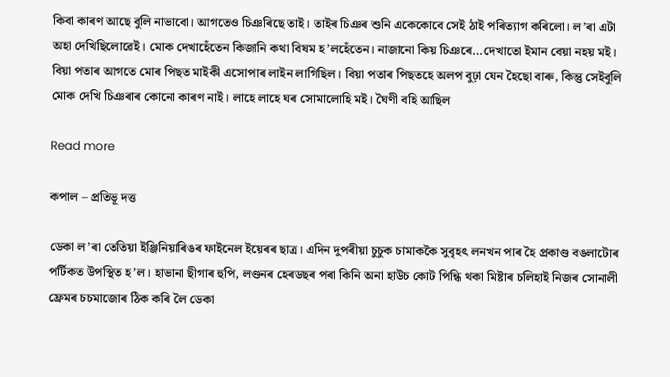কিবা কাৰণ আছে বুলি নাভাবো। আগতেও চিঞৰিছে তাই। তাইৰ চিঞৰ শুনি একেকোবে সেই ঠাই পৰিত্যাগ কৰিলো। ল’ৰা এটা অহা দেখিছিলোৱেই। মোক দেখাহেঁতেন কিজানি কথা বিষম হ’লহেঁতেন। নাজানো কিয় চিঞৰে…দেখাতো ইমান বেয়া নহয় মই। বিয়া পতাৰ আগতে মোৰ পিছত মাইকী এসোপাৰ লাইন লাগিছিল। বিয়া পতাৰ পিছতহে অলপ বুঢ়া যেন হৈছো বাৰু, কিন্তু সেইবুলি মোক দেখি চিঞৰাৰ কোনো কাৰণ নাই। লাহে লাহে ঘৰ সোমালোহি মই। ঘৈণী বহি আছিল

Read more

কপাল – প্ৰতিভূ দত্ত

ডেকা ল’ৰা তেতিয়া ইঞ্জিনিয়াৰিঙৰ ফাইনেল ইয়েৰৰ ছাত্ৰ। এদিন দুপৰীয়া চুচুক চামাককৈ সুবৃহৎ লনখন পাৰ হৈ প্ৰকাণ্ড বঙলাটোৰ পৰ্টিকত উপস্থিত হ’ল। হাভানা ছীগাৰ হুপি, লণ্ডনৰ হেৰডছৰ পৰা কিনি অনা হাউচ কোট পিন্ধি থকা মিষ্টাৰ চলিহাই নিজৰ সোনালী ফ্ৰেমৰ চচমাজোৰ ঠিক কৰি লৈ ডেকা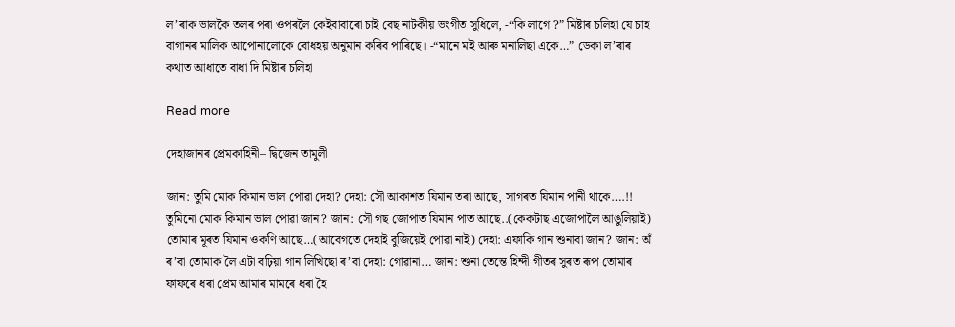ল’ৰাক ভালকৈ তলৰ পৰা ওপৰলৈ কেইবাবাৰো চাই বেছ নাটকীয় ভংগীত সুধিলে, -“কি লাগে ?” মিষ্টাৰ চলিহা যে চাহ বাগানৰ মালিক আপোনালোকে বোধহয় অনুমান কৰিব পাৰিছে। -“মানে মই আৰু মনালিছা একে…” ডেকা ল’ৰাৰ কথাত আধাতে বাধা দি মিষ্টাৰ চলিহা

Read more

দেহাজানৰ প্ৰেমকাহিনী– দ্বিজেন তামুলী

জান: তুমি মোক কিমান ভাল পোৱা দেহা? দেহা: সৌ আকাশত যিমান তৰা আছে, সাগৰত যিমান পানী থাকে….!! তুমিনো মোক কিমান ভাল পোৱা জান? জান: সৌ গছ জোপাত যিমান পাত আছে..(কেকটাছ এজোপালৈ আঙুলিয়াই) তোমাৰ মূৰত যিমান ওকণি আছে…(আবেগতে দেহাই বুজিয়েই পোৱা নাই) দেহা: এফাকি গান শুনাবা জান? জান: অঁ ৰ’বা তোমাক লৈ এটা বঢ়িয়া গান লিখিছো ৰ’বা দেহা: গোৱানা… জান: শুনা তেন্তে হিন্দী গীতৰ সুৰত ৰূপ তোমাৰ ফাফৰে ধৰা প্ৰেম আমাৰ মামৰে ধৰা হৈ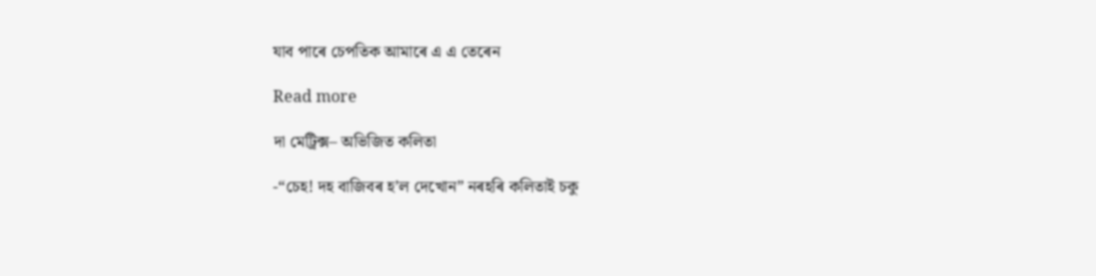যাব পাৰে চেপতিক আমাৰে এ এ তেৰেন

Read more

দা মেট্ৰিক্স– অভিজিত কলিতা

-“চেহ! দহ বাজিবৰ হ’ল দেখোন” নৰহৰি কলিতাই চকু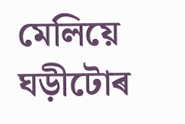মেলিয়ে ঘড়ীটোৰ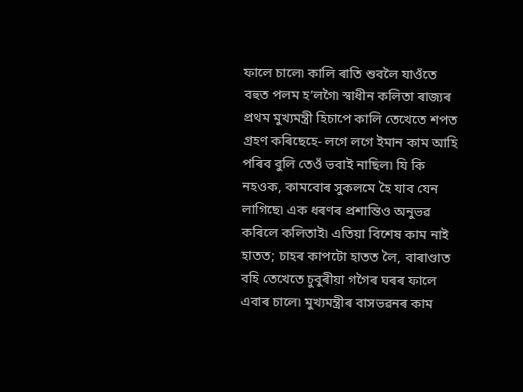ফালে চালে৷ কালি ৰাতি শুবলৈ যাওঁতে বহুত পলম হ’লগৈ৷ স্বাধীন কলিতা ৰাজ্যৰ প্ৰথম মুখ্যমন্ত্ৰী হিচাপে কালি তেখেতে শপত গ্ৰহণ কৰিছেহে- লগে লগে ইমান কাম আহি পৰিব বুলি তেওঁ ভবাই নাছিল৷ যি কি নহওক, কামবোৰ সুকলমে হৈ যাব যেন লাগিছে৷ এক ধৰণৰ প্ৰশান্তিও অনুভৱ কৰিলে কলিতাই৷ এতিয়া বিশেষ কাম নাই হাতত; চাহৰ কাপটো হাতত লৈ, বাৰাণ্ডাত বহি তেখেতে চুবুৰীয়া গগৈৰ ঘৰৰ ফালে এবাৰ চালে৷ মুখ্যমন্ত্ৰীৰ বাসভৱনৰ কাম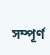সম্পূৰ্ণ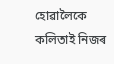হোৱালৈকে কলিতাই নিজৰ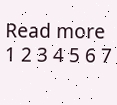Read more
1 2 3 4 5 6 7